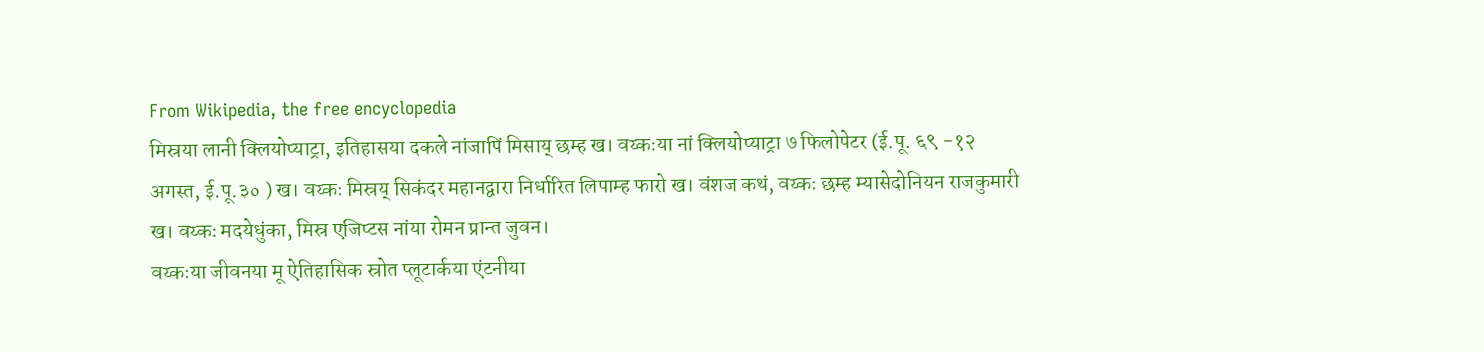From Wikipedia, the free encyclopedia
मिस्रया लानी क्लियोप्याट्रा, इतिहासया दकले नांजापिं मिसाय् छम्ह ख। वय्कःया नां क्लियोप्याट्रा ७ फिलोपेटर (ई.पू. ६९ -१२ अगस्त, ई.पू.३० ) ख। वय्कः मिस्रय् सिकंदर महानद्वारा निर्धारित लिपाम्ह फारो ख। वंशज कथं, वय्कः छम्ह म्यासेदोनियन राजकुमारी ख। वय्कः मदयेधुंका, मिस्र एजिप्टस नांया रोमन प्रान्त जुवन।
वय्कःया जीवनया मू ऐतिहासिक स्रोत प्लूटार्कया एंटनीया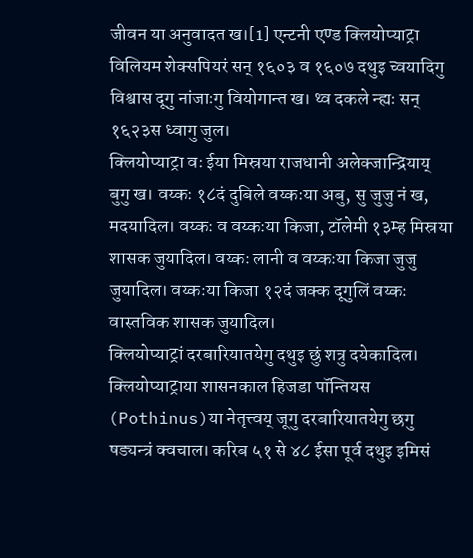जीवन या अनुवादत ख।[1] एन्टनी एण्ड क्लियोप्याट्रा विलियम शेक्सपियरं सन् १६०३ व १६०७ दथुइ च्वयादिगु विश्वास दूगु नांजाःगु वियोगान्त ख। थ्व दकले न्ह्यः सन् १६२३स ध्वागु जुल।
क्लियोप्याट्रा वः ईया मिस्रया राजधानी अलेक्जान्द्रियाय् बुगु ख। वय्कः १८दं दुबिले वय्कःया अबु, सु जुजु नं ख, मदयादिल। वय्कः व वय्कःया किजा, टॉलेमी १३म्ह मिस्रया शासक जुयादिल। वय्कः लानी व वय्कःया किजा जुजु जुयादिल। वय्कःया किजा १२दं जक्क दूगुलिं वय्कः वास्तविक शासक जुयादिल।
क्लियोप्याट्रां दरबारियातयेगु दथुइ छुं शत्रु दयेकादिल। क्लियोप्याट्राया शासनकाल हिजडा पॉन्तियस (Pothinus)या नेतृत्त्वय् जूगु दरबारियातयेगु छगु षड्यन्त्रं क्वचाल। करिब ५१ से ४८ ईसा पूर्व दथुइ इमिसं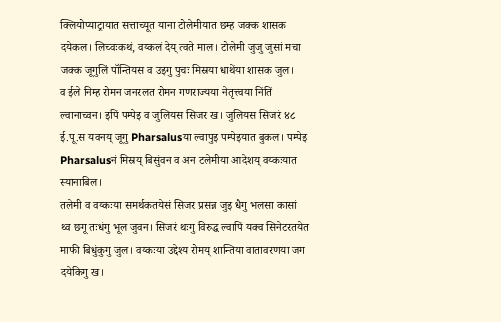क्लियोप्याट्रायात सत्ताच्यूत याना टोलेमीयात छम्ह जक्क शासक दयेकल। लिच्वःकथं, वय्कलं देय् त्वते माल। टोलेमी जुजु जुसां मचा जक्क जूगुलिं पॉन्तियस व उइगु पुचः मिस्रया धाथेंया शासक जुल।
व ईले निम्ह रोमन जनरलत रोमन गणराज्यया नेतृत्त्वया निंतिं ल्वानाच्वन। इपिं पम्पेइ व जुलियस सिजर ख। जुलियस सिजरं ४८ ई.पू.स यवनय् जूगु Pharsalusया ल्वापुइ पम्पेइयात बुकल। पम्पेइ Pharsalusनं मिस्रय् बिसुंवन व अन टलेमीया आदेशय् वय्कःयात स्यानाबिल।
तलेमी व वय्कःया समर्थकतयेसं सिजर प्रसन्न जुइ धैगु भलसा कासां थ्व छगू तःधंगु भूल जुवन। सिजरं थःगु विरुद्ध ल्वापिं यक्व सिनेटरतयेत माफी बिधुंकुगु जुल। वय्कःया उद्देश्य रोमय् शान्तिया वातावरणया जग दयेकिगु ख।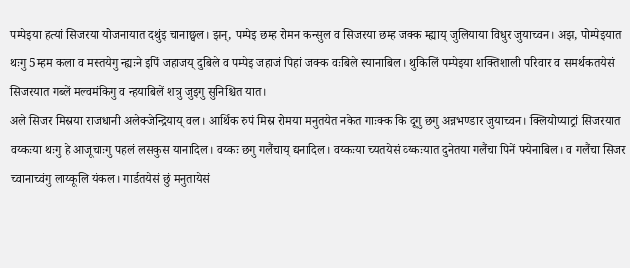पम्पेइया हत्यां सिजरया योजनायात दथुंइ चानाछ्वल। झन्, पम्पेइ छम्ह रोमन कन्सुल व सिजरया छम्ह जक्क म्ह्याय् जुलियाया विधुर जुयाच्वन। अझ, पोम्पेइयात थःगु 5म्हम कला व मस्तयेगु न्ह्यःने इपिं जहाजय् दुबिले व पम्पेइ जहाजं पिहां जक्क वःबिले स्यानाबिल। थुकिलिं पम्पेइया शक्तिशाली परिवार व समर्थकतयेसं सिजरयात गब्लें मल्वमंकिगु व न्हयाबिलें शत्रु जुइगु सुनिश्चित यात।
अले सिजर मिस्रया राजधानी अलेक्जेन्द्रियाय् वल। आर्थिक रुपं मिस्र रोमया मनुतयेत नकेत गाःक्क कि दूगु छगु अन्नभण्डार जुयाच्वन। क्लियोप्याट्रां सिजरयात वय्कःया थःगु हे आजूचाःगु पहलं लसकुस यानादिल। वय्कः छगु गलैंचाय् द्यनादिल। वय्कःया च्यतयेसं व्य्कःयात दुनेतया गलैंचा पिनें फ्येनाबिल। व गलैंचा सिजर च्वानाच्वंगु लाय्कूलि यंकल। गार्डतयेसं छुं मनुतायेसं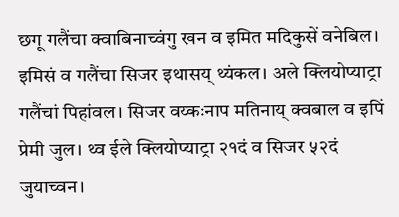छगू गलैंचा क्वाबिनाच्वंगु खन व इमित मदिकुसें वनेबिल। इमिसं व गलैंचा सिजर इथासय् थ्यंकल। अले क्लियोप्याट्रा गलैंचां पिहांवल। सिजर वय्कःनाप मतिनाय् क्वबाल व इपिं प्रेमी जुल। थ्व ईले क्लियोप्याट्रा २१दं व सिजर ५२दं जुयाच्वन।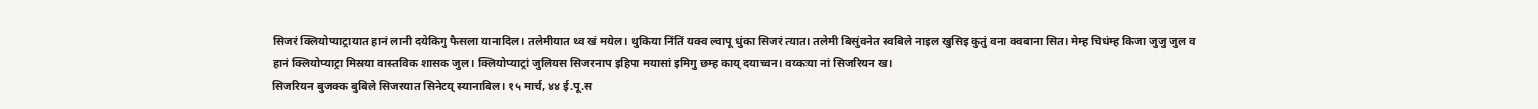सिजरं क्लियोप्याट्रायात हानं लानी दयेकिगु फैसला यानादिल। तलेमीयात थ्व खं मयेल। थुकिया निंतिं यक्व ल्वापू धुंका सिजरं त्यात। तलेमी बिसुंवनेत स्वबिले नाइल खुसिइ कुतुं वना क्वबाना सित। मेम्ह चिधंम्ह किजा जुजु जुल व हानं क्लियोप्याट्रा मिस्रया वास्तविक शासक जुल। क्लियोप्याट्रां जुलियस सिजरनाप इहिपा मयासां इमिगु छम्ह काय् दयाच्वन। वय्कःया नां सिजरियन ख।
सिजरियन बुजक्क बुबिले सिजरयात सिनेटय् स्यानाबिल। १५ मार्च, ४४ ई.पू.स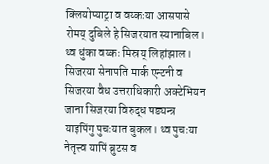क्लियोप्याट्रा व वय्कःया आसपासे रोमय् दुबिले हे सिजरयात स्यानाबिल। थ्व धुंका वय्कः मिस्रय् लिहांझाल।
सिजरया सेनापति मार्क एन्टनी व सिजरया वैध उत्तराधिकारी अक्टेभियन जाना सिजरया विरुद्ध षड्यन्त्र याइपिंगु पुचःयात बुकल। थ्व पुचःया नेतृत्त्व यापिं ब्रुटस व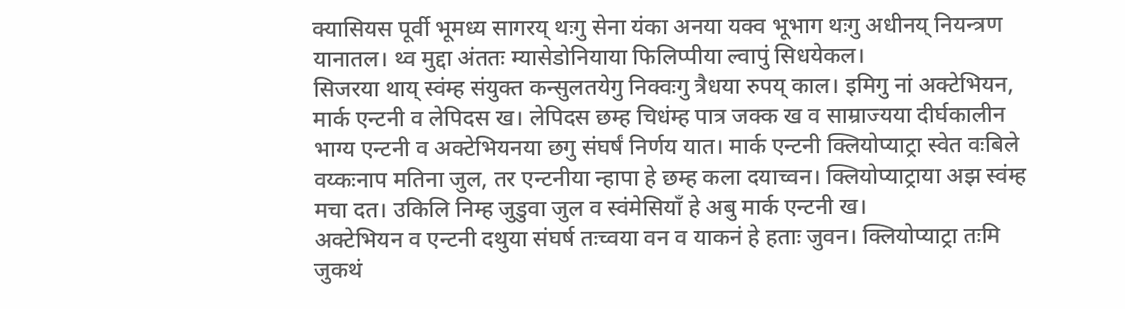क्यासियस पूर्वी भूमध्य सागरय् थःगु सेना यंका अनया यक्व भूभाग थःगु अधीनय् नियन्त्रण यानातल। थ्व मुद्दा अंततः म्यासेडोनियाया फिलिप्पीया ल्वापुं सिधयेकल।
सिजरया थाय् स्वंम्ह संयुक्त कन्सुलतयेगु निक्वःगु त्रैधया रुपय् काल। इमिगु नां अक्टेभियन, मार्क एन्टनी व लेपिदस ख। लेपिदस छम्ह चिधंम्ह पात्र जक्क ख व साम्राज्यया दीर्घकालीन भाग्य एन्टनी व अक्टेभियनया छगु संघर्षं निर्णय यात। मार्क एन्टनी क्लियोप्याट्रा स्वेत वःबिले वय्कःनाप मतिना जुल, तर एन्टनीया न्हापा हे छम्ह कला दयाच्वन। क्लियोप्याट्राया अझ स्वंम्ह मचा दत। उकिलि निम्ह जुडुवा जुल व स्वंमेसियाँ हे अबु मार्क एन्टनी ख।
अक्टेभियन व एन्टनी दथुया संघर्ष तःच्वया वन व याकनं हे हताः जुवन। क्लियोप्याट्रा तःमि जुकथं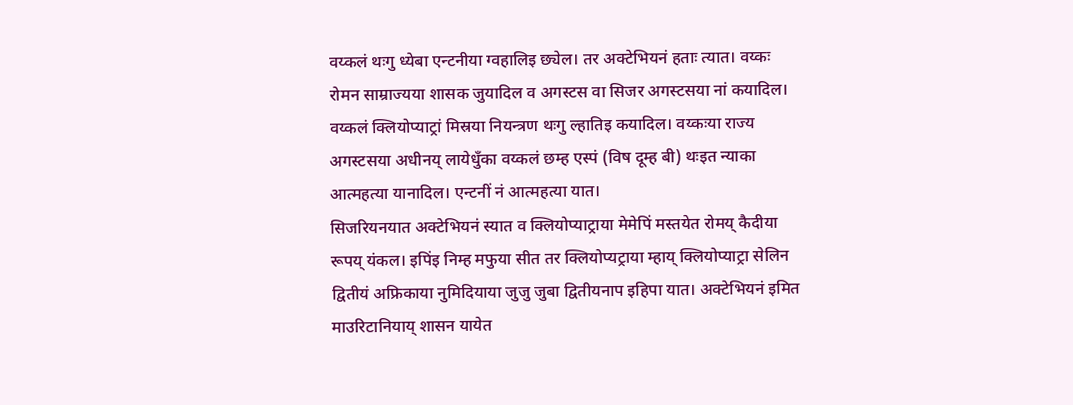वय्कलं थःगु ध्येबा एन्टनीया ग्वहालिइ छ्येल। तर अक्टेभियनं हताः त्यात। वय्कः रोमन साम्राज्यया शासक जुयादिल व अगस्टस वा सिजर अगस्टसया नां कयादिल। वय्कलं क्लियोप्याट्रां मिस्रया नियन्त्रण थःगु ल्हातिइ कयादिल। वय्कःया राज्य अगस्टसया अधीनय् लायेधुँका वय्कलं छम्ह एस्पं (विष दूम्ह बी) थःइत न्याका आत्महत्या यानादिल। एन्टनीं नं आत्महत्या यात।
सिजरियनयात अक्टेभियनं स्यात व क्लियोप्याट्राया मेमेपिं मस्तयेत रोमय् कैदीया रूपय् यंकल। इपिंइ निम्ह मफुया सीत तर क्लियोप्यट्राया म्हाय् क्लियोप्याट्रा सेलिन द्वितीयं अफ्रिकाया नुमिदियाया जुजु जुबा द्वितीयनाप इहिपा यात। अक्टेभियनं इमित माउरिटानियाय् शासन यायेत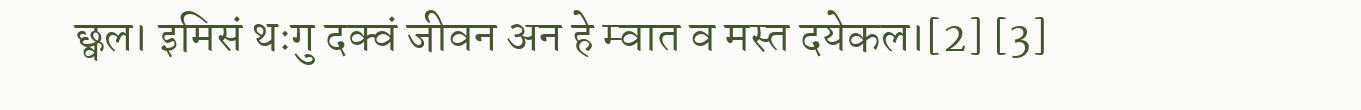छ्वल। इमिसं थःगु दक्वं जीवन अन हे म्वात व मस्त दयेकल।[2] [3]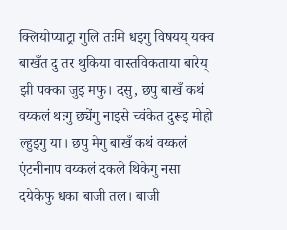क्लियोप्याट्रा गुलि तःमि धइगु विषयय् यक्व बाखँत दु तर थुकिया वास्तविकताया बारेय् झी पक्का जुइ मफु। दसु, छपु बाखँ कथं वय्कलं थःगु छ्येंगु नाइसे च्वंकेत दुरूइ मोहो ल्हुइगु या। छपु मेगु बाखँ कथं वय्कलं एंटनीनाप वय्कलं दकले थिकेगु नसा दयेकेफु धका बाजी तल। बाजी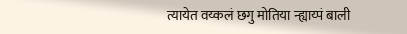त्यायेत वय्कलं छगु मोतिया न्ह्याय्पं बाली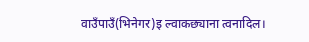वाउँपाउँ(भिनेगर)इ ल्वाकछ्याना त्वनादिल।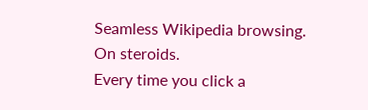Seamless Wikipedia browsing. On steroids.
Every time you click a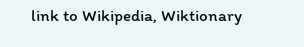link to Wikipedia, Wiktionary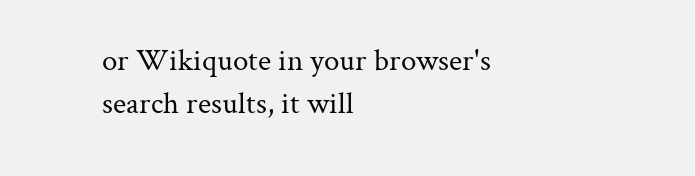or Wikiquote in your browser's search results, it will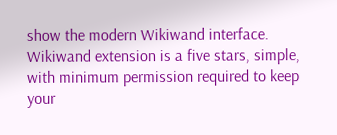show the modern Wikiwand interface.
Wikiwand extension is a five stars, simple, with minimum permission required to keep your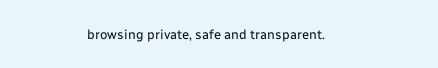browsing private, safe and transparent.